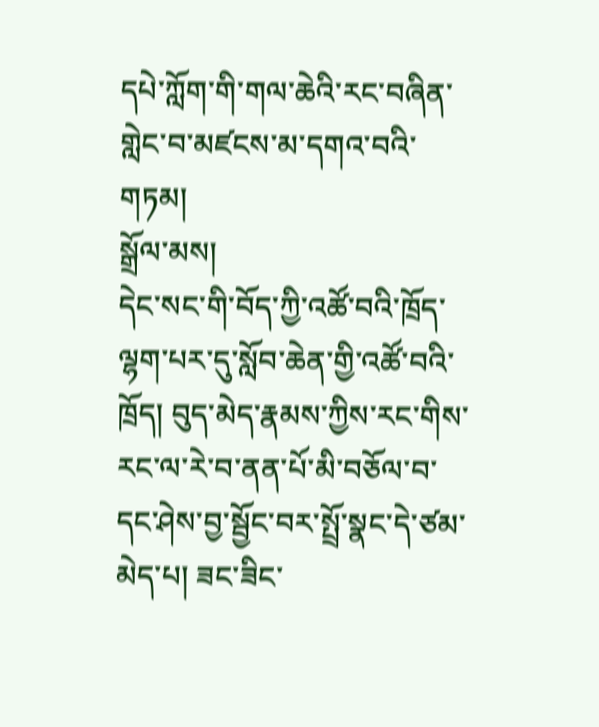དཔེ་ཀློག་གི་གལ་ཆེའི་རང་བཞིན་གླེང་བ་མཛངས་མ་དགའ་བའི་གཏམ།
སྒྲོལ་མས།
དེང་སང་གི་བོད་ཀྱི་འཚོ་བའི་ཁྲོད་ལྷག་པར་དུ་སློབ་ཆེན་གྱི་འཚོ་བའི་ཁྲོད། བུད་མེད་རྣམས་ཀྱིས་རང་གིས་རང་ལ་རེ་བ་ནན་པོ་མི་བཅོལ་བ་དང་ཤེས་བྱ་སྦྱོང་བར་སྤྲོ་སྣང་དེ་ཙམ་མེད་པ། ཟང་ཟིང་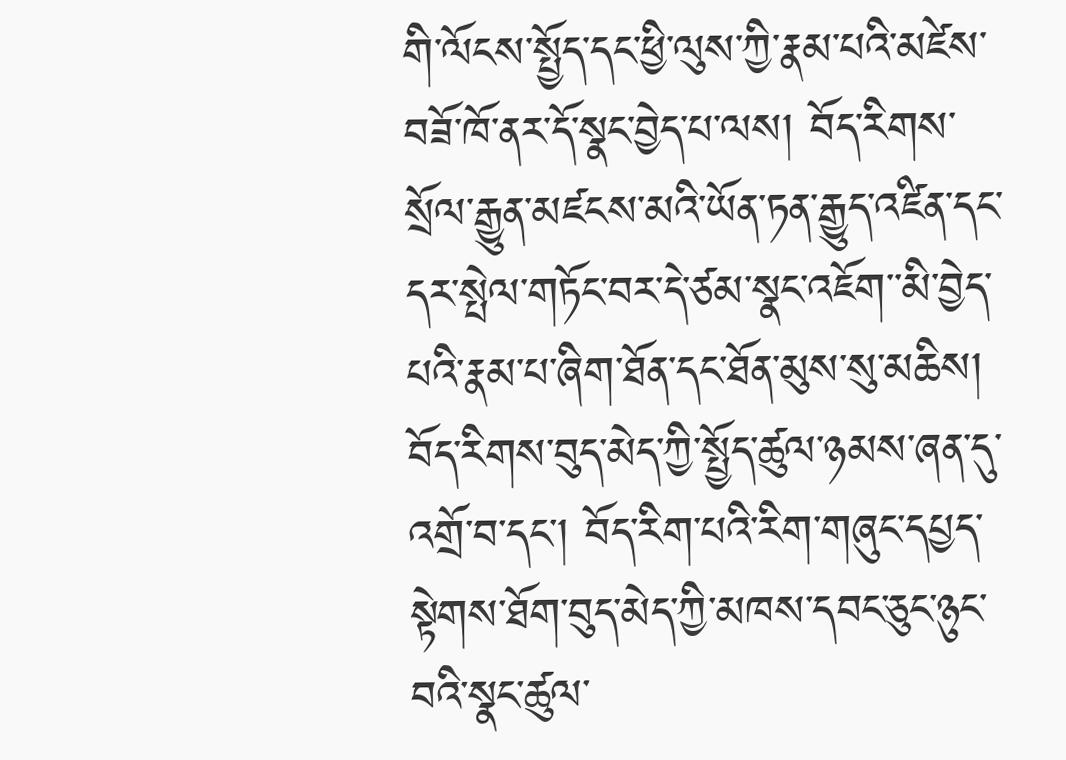གི་ལོངས་སྤྱོད་དང་ཕྱི་ལུས་ཀྱི་རྣམ་པའི་མཛེས་བཟོ་ཁོ་ནར་དོ་སྣང་བྱེད་པ་ལས། བོད་རིགས་སྲོལ་རྒྱུན་མཛངས་མའི་ཡོན་ཏན་རྒྱུད་འཛིན་དང་དར་སྤེལ་གཏོང་བར་དེ་ཙམ་སྣང་འཇོག་་མི་བྱེད་པའི་རྣམ་པ་ཞིག་ཐོན་དང་ཐོན་མུས་སུ་མཆིས། བོད་རིགས་བུད་མེད་ཀྱི་སྤྱོད་ཚུལ་ཉམས་ཞན་དུ་འགྲོ་བ་དང་། བོད་རིག་པའི་རིག་གཞུང་དཔྱད་སྟེགས་ཐོག་བུད་མེད་ཀྱི་མཁས་དབང་ཅུང་ཉུང་བའི་སྣང་ཚུལ་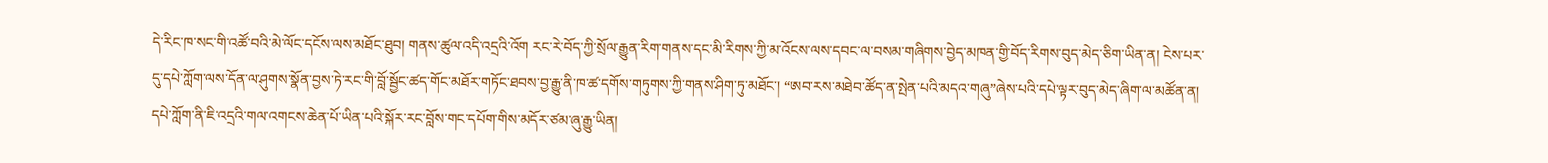དེ་རིང་ཁ་སང་གི་འཚོ་བའི་མེ་ལོང་དངོས་ལས་མཐོང་ཐུབ། གནས་ཚུལ་འདི་འདྲའི་འོག རང་རེ་བོད་ཀྱི་སྲོལ་རྒྱུན་རིག་གནས་དང་མི་རིགས་ཀྱི་མ་འོངས་ལས་དབང་ལ་བསམ་གཞིགས་བྱེད་མཁན་གྱི་བོད་རིགས་བུད་མེད་ཅིག་ཡིན་ན། ངེས་པར་དུ་དཔེ་ཀློག་ལས་དོན་ལ་ཤུགས་སྣོན་བྱས་ཏེ་རང་གི་བློ་སྦྱོང་ཚད་གོང་མཐོར་གཏོང་ཐབས་བྱ་རྒྱུ་ནི་ཁ་ཚ་དགོས་གཏུགས་ཀྱི་གནས་ཤིག་ཏུ་མཐོང་། “ཨབ་རས་མཐེབ་ཚོད་ན་སྤེན་པའི་མདའ་གཞུ”ཞེས་པའི་དཔེ་ལྟར་བུད་མེད་ཞིག་ལ་མཚོན་ན། དཔེ་ཀློག་ནི་ཇི་འདྲའི་གལ་འགངས་ཆེན་པོ་ཡིན་པའི་སྐོར་རང་བློས་གང་དཔོག་གིས་མདོར་ཙམ་ཞུ་རྒྱུ་ཡིན།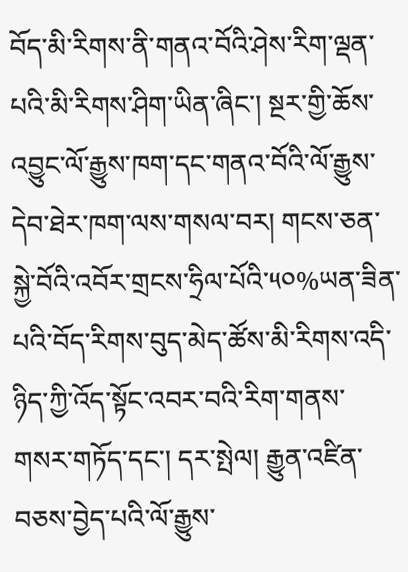བོད་མི་རིགས་ནི་གནའ་བོའི་ཤེས་རིག་ལྡན་པའི་མི་རིགས་ཤིག་ཡིན་ཞིང་། སྔར་གྱི་ཆོས་འབྱུང་ལོ་རྒྱུས་ཁག་དང་གནའ་བོའི་ལོ་རྒྱུས་དེབ་ཐེར་ཁག་ལས་གསལ་བར། གངས་ཅན་སྐྱེ་བོའི་འབོར་གྲངས་ཧྲིལ་པོའི་༥༠%ཡན་ཟིན་པའི་བོད་རིགས་བུད་མེད་ཚོས་མི་རིགས་འདི་ཉིད་ཀྱི་འོད་སྟོང་འབར་བའི་རིག་གནས་གསར་གཏོད་དང་། དར་སྤེལ། རྒྱུན་འཛིན་བཅས་བྱེད་པའི་ལོ་རྒྱུས་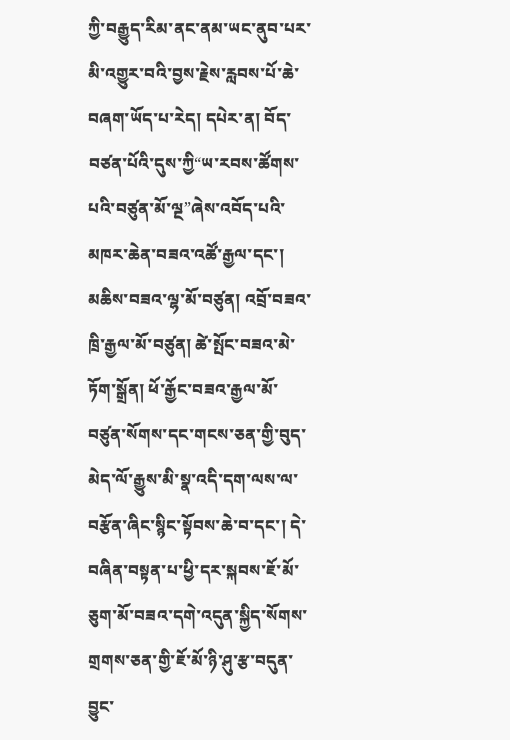ཀྱི་བརྒྱུད་རིམ་ནང་ནམ་ཡང་ནུབ་པར་མི་འགྱུར་བའི་བྱས་རྗེས་རླབས་པོ་ཆེ་བཞག་ཡོད་པ་རེད། དཔེར་ན། བོད་བཙན་པོའི་དུས་ཀྱི“ཡ་རབས་ཚོགས་པའི་བཙུན་མོ་ལྔ”ཞེས་འབོད་པའི་མཁར་ཆེན་བཟའ་འཚོ་རྒྱལ་དང་། མཆིས་བཟའ་ལྷ་མོ་བཙུན། འབྲོ་བཟའ་ཁྲི་རྒྱལ་མོ་བཙུན། ཚེ་སྤོང་བཟའ་མེ་ཏོག་སྒྲོན། ཕོ་རྒྱོང་བཟའ་རྒྱལ་མོ་བཙུན་སོགས་དང་གངས་ཅན་གྱི་བུད་མེད་ལོ་རྒྱུས་མི་སྣ་འདི་དག་ལས་ལ་བརྩོན་ཞིང་སྙིང་སྟོབས་ཆེ་བ་དང་། དེ་བཞིན་བསྟན་པ་ཕྱི་དར་སྐབས་ཇོ་མོ་ཅུག་མོ་བཟའ་དགེ་འདུན་སྐྱིད་སོགས་གྲགས་ཅན་གྱི་ཇོ་མོ་ཉི་ཤུ་རྩ་བདུན་བྱུང་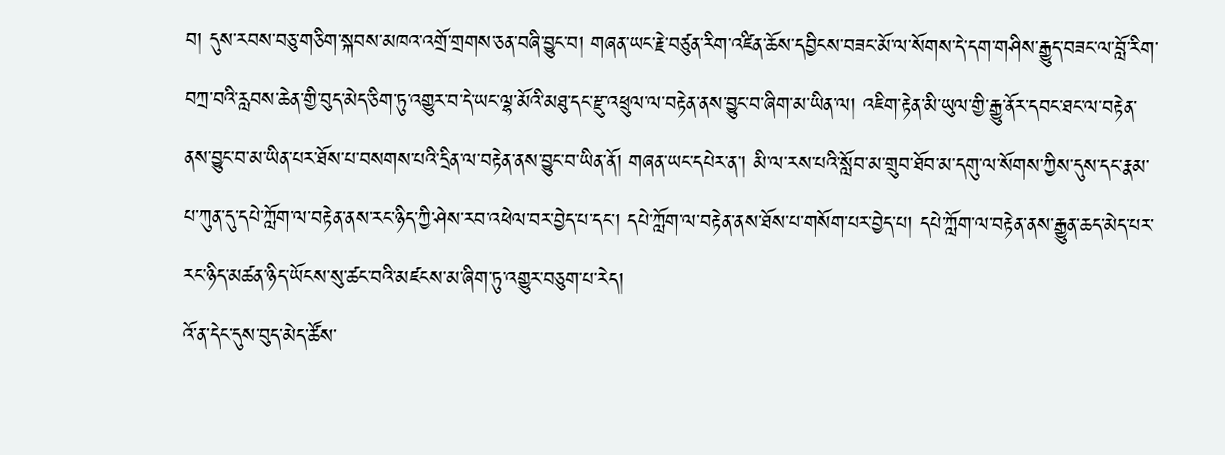བ། དུས་རབས་བཅུ་གཅིག་སྐབས་མཁའ་འགྲོ་གྲགས་ཅན་བཞི་བྱུང་བ། གཞན་ཡང་རྗེ་བཙུན་རིག་འཛིན་ཆོས་དབྱིངས་བཟང་མོ་ལ་སོགས་དེ་དག་གཤིས་རྒྱུད་བཟང་ལ་བློ་རིག་བཀྲ་བའི་རླབས་ཆེན་གྱི་བུད་མེད་ཅིག་ཏུ་འགྱུར་བ་དེ་ཡང་ལྷ་མོའི་མཐུ་དང་རྫུ་འཕྲུལ་ལ་བརྟེན་ནས་བྱུང་བ་ཞིག་མ་ཡིན་ལ། འཇིག་རྟེན་མི་ཡུལ་གྱི་རྒྱུ་ནོར་དབང་ཐང་ལ་བརྟེན་ནས་བྱུང་བ་མ་ཡིན་པར་ཐོས་པ་བསགས་པའི་དྲིན་ལ་བརྟེན་ནས་བྱུང་བ་ཡིན་ནོ། གཞན་ཡང་དཔེར་ན་། མི་ལ་རས་པའི་སློབ་མ་གྲུབ་ཐོབ་མ་དགུ་ལ་སོགས་ཀྱིས་དུས་དང་རྣམ་པ་ཀུན་དུ་དཔེ་ཀློག་ལ་བརྟེན་ནས་རང་ཉིད་ཀྱི་ཤེས་རབ་འཕེལ་བར་བྱེད་པ་དང་། དཔེ་ཀློག་ལ་བརྟེན་ནས་ཐོས་པ་གསོག་པར་བྱེད་པ། དཔེ་ཀློག་ལ་བརྟེན་ནས་རྒྱུན་ཆད་མེད་པར་རང་ཉིད་མཚན་ཉིད་ཡོངས་སུ་ཚང་བའི་མཛངས་མ་ཞིག་ཏུ་འགྱུར་བཅུག་པ་རེད།
འོ་ན་དེང་དུས་བུད་མེད་ཚོས་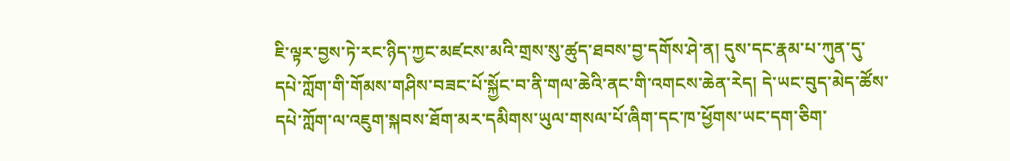ཇི་ལྟར་བྱས་ཏེ་རང་ཉིད་ཀྱང་མཛངས་མའི་གྲས་སུ་ཚུད་ཐབས་བྱ་དགོས་ཤེ་ན། དུས་དང་རྣམ་པ་ཀུན་དུ་དཔེ་ཀློག་གི་གོམས་གཤིས་བཟང་པོ་སྐྱོང་བ་ནི་གལ་ཆེའི་ནང་གི་འགངས་ཆེན་རེད། དེ་ཡང་བུད་མེད་ཚོས་དཔེ་ཀློག་ལ་འཇུག་སྐབས་ཐོག་མར་དམིགས་ཡུལ་གསལ་པོ་ཞིག་དང་ཁ་ཕྱོགས་ཡང་དག་ཅིག་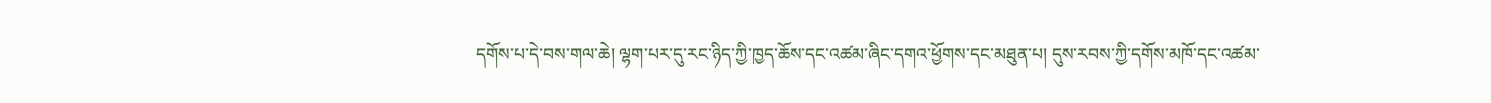དགོས་པ་དེ་བས་གལ་ཆེ། ལྷག་པར་དུ་རང་ཉིད་ཀྱི་ཁྱད་ཆོས་དང་འཚམ་ཞིང་དགའ་ཕྱོགས་དང་མཐུན་པ། དུས་རབས་ཀྱི་དགོས་མཁོ་དང་འཚམ་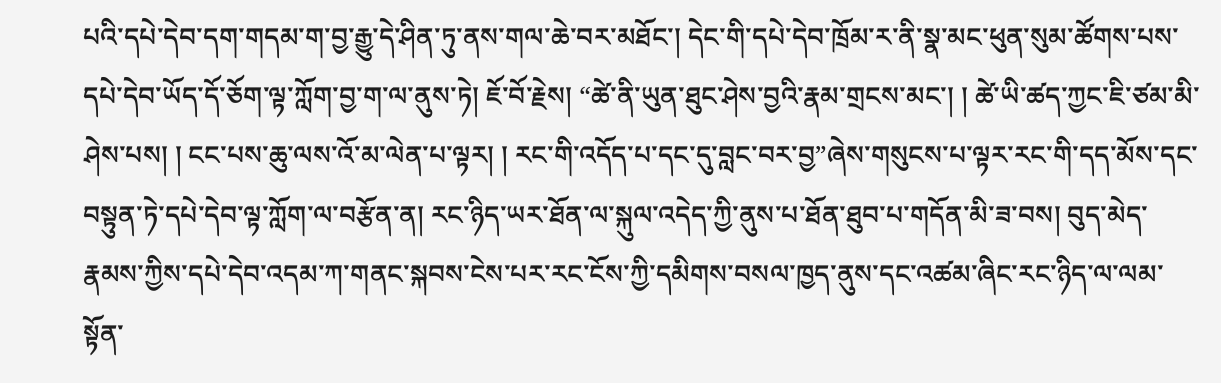པའི་དཔེ་དེབ་དག་གདམ་ག་བྱ་རྒྱུ་དེ་ཤིན་ཏུ་ནས་གལ་ཆེ་བར་མཐོང་། དེང་གི་དཔེ་དེབ་ཁྲོམ་ར་ནི་སྣ་མང་ཕུན་སུམ་ཚོགས་པས་དཔེ་དེབ་ཡོད་དོ་ཅོག་ལྟ་ཀློག་བྱ་ག་ལ་ནུས་ཏེ། ཇོ་བོ་རྗེས། “ཚེ་ནི་ཡུན་ཐུང་ཤེས་བྱའི་རྣམ་གྲངས་མང་། ། ཚེ་ཡི་ཚད་ཀྱང་ཇི་ཙམ་མི་ཤེས་པས། ། ངང་པས་ཆུ་ལས་འོ་མ་ལེན་པ་ལྟར། ། རང་གི་འདོད་པ་དང་དུ་བླང་བར་བྱ”ཞེས་གསུངས་པ་ལྟར་རང་གི་དད་མོས་དང་བསྟུན་ཏེ་དཔེ་དེབ་ལྟ་ཀློག་ལ་བརྩོན་ན། རང་ཉིད་ཡར་ཐོན་ལ་སྐུལ་འདེད་ཀྱི་ནུས་པ་ཐོན་ཐུབ་པ་གདོན་མི་ཟ་བས། བུད་མེད་རྣམས་ཀྱིས་དཔེ་དེབ་འདམ་ཀ་གནང་སྐབས་ངེས་པར་རང་ངོས་ཀྱི་དམིགས་བསལ་ཁྱད་ནུས་དང་འཚམ་ཞིང་རང་ཉིད་ལ་ལམ་སྟོན་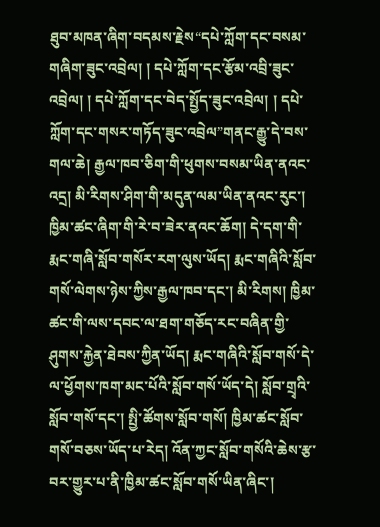ཐུབ་མཁན་ཞིག་བདམས་རྗེས“དཔེ་ཀློག་དང་བསམ་གཞིག་ཟུང་འབྲེལ། ། དཔེ་ཀློག་དང་རྩོམ་འབྲི་ཟུང་འབྲེལ། ། དཔེ་ཀློག་དང་བེད་སྤྱོད་ཟུང་འབྲེལ། ། དཔེ་ཀློག་དང་གསར་གཏོད་ཟུང་འབྲེལ”གནང་རྒྱུ་དེ་བས་གལ་ཆེ། རྒྱལ་ཁབ་ཅིག་གི་ཕུགས་བསམ་ཡིན་ནའང་འདྲ། མི་རིགས་ཤིག་གི་མདུན་ལམ་ཡིན་ནའང་རུང་། ཁྱིམ་ཚང་ཞིག་གི་རེ་བ་ཟེར་ནའང་ཆོག། དེ་དག་གི་རྨང་གཞི་སློབ་གསོར་རག་ལུས་ཡོད། རྨང་གཞིའི་སློབ་གསོ་ལེགས་ཉེས་ཀྱིས་རྒྱལ་ཁབ་དང་། མི་རིགས། ཁྱིམ་ཚང་གི་ལས་དབང་ལ་ཐག་གཅོད་རང་བཞིན་གྱི་ཤུགས་རྐྱེན་ཐེབས་ཀྱིན་ཡོད། རྨང་གཞིའི་སློབ་གསོ་དེ་ལ་ཕྱོགས་ཁག་མང་པོའི་སློབ་གསོ་ཡོད་དེ། སློབ་གྲྭའི་སློབ་གསོ་དང་། སྤྱི་ཚོགས་སློབ་གསོ། ཁྱིམ་ཚང་སློབ་གསོ་བཅས་ཡོད་པ་རེད། འོན་ཀྱང་སློབ་གསོའི་ཆེས་རྩ་བར་གྱུར་པ་ནི་ཁྱིམ་ཚང་སློབ་གསོ་ཡིན་ཞིང་།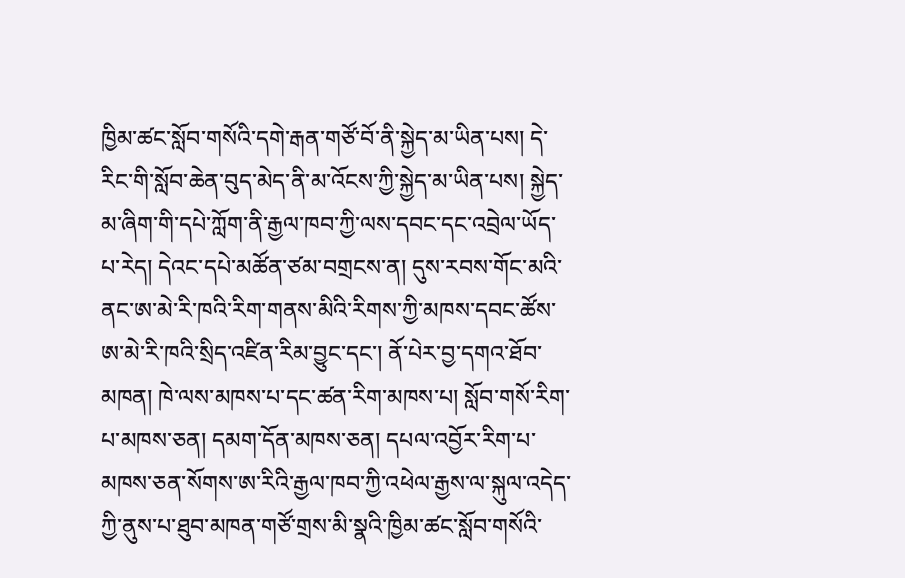ཁྱིམ་ཚང་སློབ་གསོའི་དགེ་རྒན་གཙོ་བོ་ནི་སྐྱེད་མ་ཡིན་པས། དེ་རིང་གི་སློབ་ཆེན་བུད་མེད་ནི་མ་འོངས་ཀྱི་སྐྱེད་མ་ཡིན་པས། སྐྱེད་མ་ཞིག་གི་དཔེ་ཀློག་ནི་རྒྱལ་ཁབ་ཀྱི་ལས་དབང་དང་འབྲེལ་ཡོད་པ་རེད། དེའང་དཔེ་མཚོན་ཙམ་བགྲངས་ན། དུས་རབས་གོང་མའི་ནང་ཨ་མེ་རི་ཁའི་རིག་གནས་མིའི་རིགས་ཀྱི་མཁས་དབང་ཚོས་ཨ་མེ་རི་ཁའི་སྲིད་འཛིན་རིམ་བྱུང་དང་། ནོ་པེར་བྱ་དགའ་ཐོབ་མཁན། ཁེ་ལས་མཁས་པ་དང་ཚན་རིག་མཁས་པ། སློབ་གསོ་རིག་པ་མཁས་ཅན། དམག་དོན་མཁས་ཅན། དཔལ་འབྱོར་རིག་པ་མཁས་ཅན་སོགས་ཨ་རིའི་རྒྱལ་ཁབ་ཀྱི་འཕེལ་རྒྱས་ལ་སྐུལ་འདེད་ཀྱི་ནུས་པ་ཐུབ་མཁན་གཙོ་གྲས་མི་སྣའི་ཁྱིམ་ཚང་སློབ་གསོའི་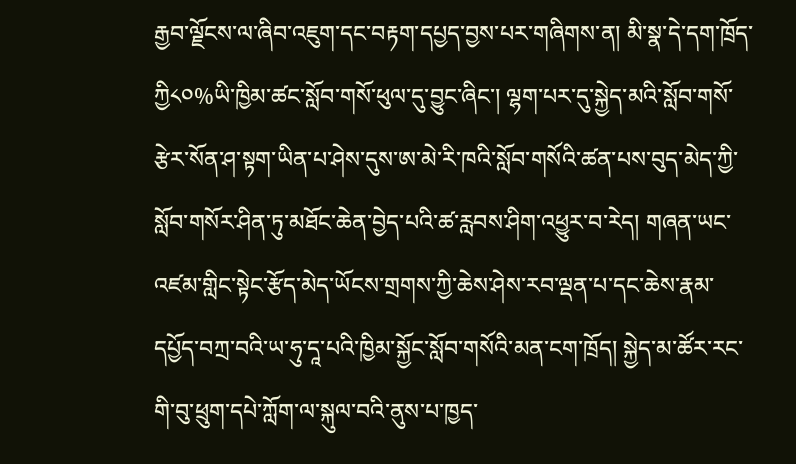རྒྱབ་ལྗོངས་ལ་ཞིབ་འཇུག་དང་བརྟག་དཔྱད་བྱས་པར་གཞིགས་ན། མི་སྣ་དེ་དག་ཁྲོད་ཀྱི༨༠%ཡི་ཁྱིམ་ཚང་སློབ་གསོ་ཕུལ་དུ་བྱུང་ཞིང་། ལྷག་པར་དུ་སྐྱེད་མའི་སློབ་གསོ་རྩེར་སོན་ཤ་སྟག་ཡིན་པ་ཤེས་དུས་ཨ་མེ་རི་ཁའི་སློབ་གསོའི་ཚན་པས་བུད་མེད་ཀྱི་སློབ་གསོར་ཤིན་ཏུ་མཐོང་ཆེན་བྱེད་པའི་ཚ་རླབས་ཤིག་འཕྱུར་བ་རེད། གཞན་ཡང་འཛམ་གླིང་སྟེང་རྩོད་མེད་ཡོངས་གྲགས་ཀྱི་ཆེས་ཤེས་རབ་ལྡན་པ་དང་ཆེས་རྣམ་དཔྱོད་བཀྲ་བའི་ཡ་ཧུ་དཱ་པའི་ཁྱིམ་སྐྱོང་སློབ་གསོའི་མན་ངག་ཁྲོད། སྐྱེད་མ་ཚོར་རང་གི་བུ་ཕྲུག་དཔེ་ཀློག་ལ་སྐུལ་བའི་ནུས་པ་ཁྱད་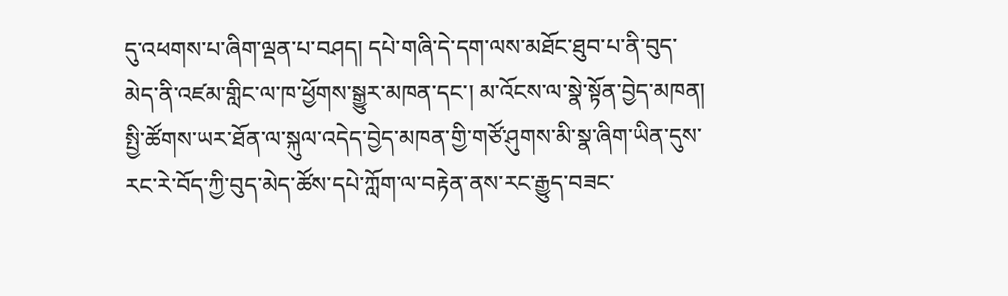དུ་འཕགས་པ་ཞིག་ལྡན་པ་བཤད། དཔེ་གཞི་དེ་དག་ལས་མཐོང་ཐུབ་པ་ནི་བུད་མེད་ནི་འཛམ་གླིང་ལ་ཁ་ཕྱོགས་སྒྱུར་མཁན་དང་། མ་འོངས་ལ་སྣེ་སྟོན་བྱེད་མཁན། སྤྱི་ཚོགས་ཡར་ཐོན་ལ་སྐུལ་འདེད་བྱེད་མཁན་གྱི་གཙོ་ཤུགས་མི་སྣ་ཞིག་ཡིན་དུས་རང་རེ་བོད་ཀྱི་བུད་མེད་ཚོས་དཔེ་ཀློག་ལ་བརྟེན་ནས་རང་རྒྱུད་བཟང་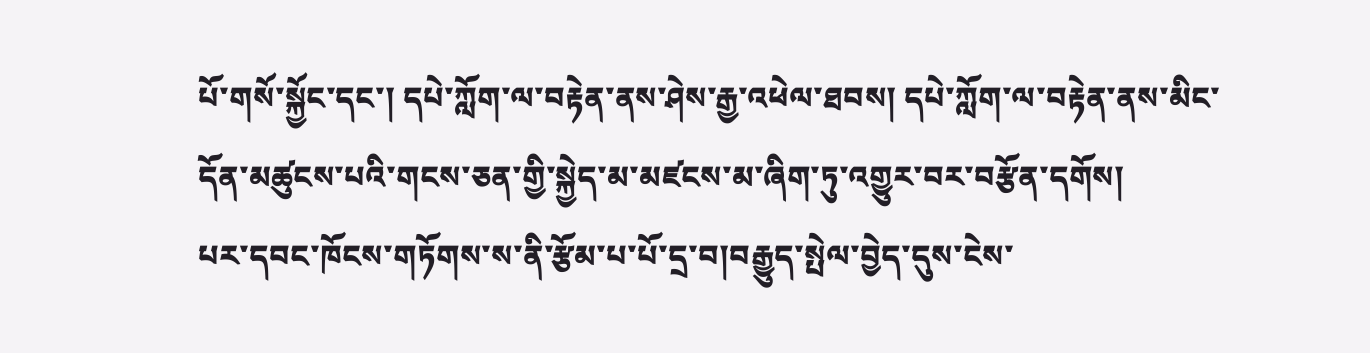པོ་གསོ་སྐྱོང་དང་། དཔེ་ཀློག་ལ་བརྟེན་ནས་ཤེས་རྒྱ་འཕེལ་ཐབས། དཔེ་ཀློག་ལ་བརྟེན་ནས་མིང་དོན་མཚུངས་པའི་གངས་ཅན་གྱི་སྐྱེད་མ་མཛངས་མ་ཞིག་ཏུ་འགྱུར་བར་བརྩོན་དགོས།
པར་དབང་ཁོངས་གཏོགས་ས་ནི་རྩོམ་པ་པོ་དྲ་བ།བརྒྱུད་སྤེལ་བྱེད་དུས་ངེས་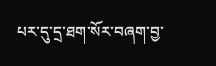པར་དུ་དྲ་ཐག་སོར་བཞག་བྱ་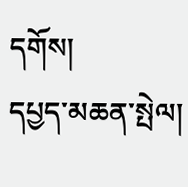དགོས།
དཔྱད་མཆན་སྤེལ།